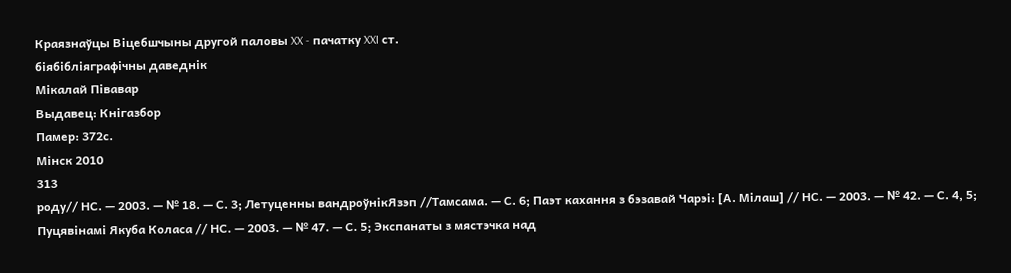Краязнаўцы Віцебшчыны другой паловы XX - пачатку XXI ст.
біябібліяграфічны даведнік
Мікалай Півавар
Выдавец: Кнігазбор
Памер: 372с.
Мінск 2010
313
роду// НС. — 2003. — № 18. — С. 3; Летуценны вандроўнікЯзэп //Тамсама. — С. 6; Паэт кахання з бэзавай Чарэі: [А. Мілаш] // НС. — 2003. — № 42. — С. 4, 5; Пуцявінамі Якуба Коласа // НС. — 2003. — № 47. — С. 5; Экспанаты з мястэчка над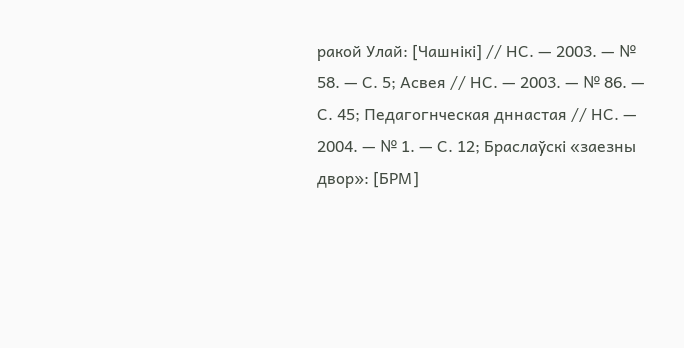ракой Улай: [Чашнікі] // НС. — 2003. — № 58. — С. 5; Асвея // НС. — 2003. — № 86. — С. 45; Педагогнческая дннастая // НС. — 2004. — № 1. — С. 12; Браслаўскі «заезны двор»: [БРМ]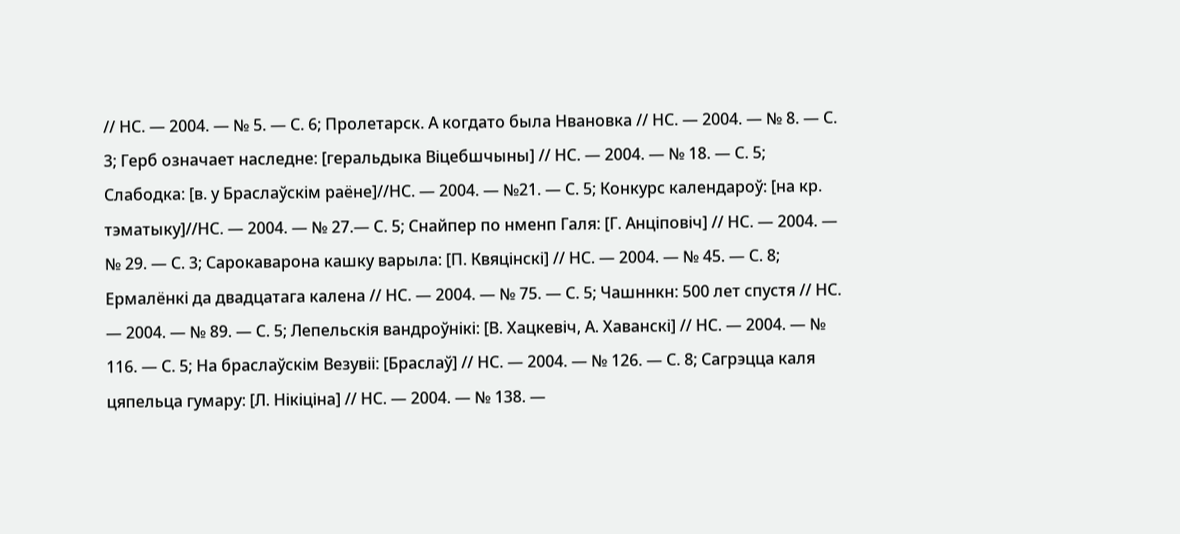// НС. — 2004. — № 5. — С. 6; Пролетарск. А когдато была Нвановка // НС. — 2004. — № 8. — С. 3; Герб означает наследне: [геральдыка Віцебшчыны] // НС. — 2004. — № 18. — С. 5; Слабодка: [в. у Браслаўскім раёне]//НС. — 2004. — №21. — С. 5; Конкурс календароў: [на кр. тэматыку]//НС. — 2004. — № 27.— С. 5; Снайпер по нменп Галя: [Г. Анціповіч] // НС. — 2004. — № 29. — С. 3; Сарокаварона кашку варыла: [П. Квяцінскі] // НС. — 2004. — № 45. — С. 8; Ермалёнкі да двадцатага калена // НС. — 2004. — № 75. — С. 5; Чашннкн: 500 лет спустя // НС. — 2004. — № 89. — С. 5; Лепельскія вандроўнікі: [В. Хацкевіч, А. Хаванскі] // НС. — 2004. — № 116. — С. 5; На браслаўскім Везувіі: [Браслаў] // НС. — 2004. — № 126. — С. 8; Сагрэцца каля цяпельца гумару: [Л. Нікіціна] // НС. — 2004. — № 138. —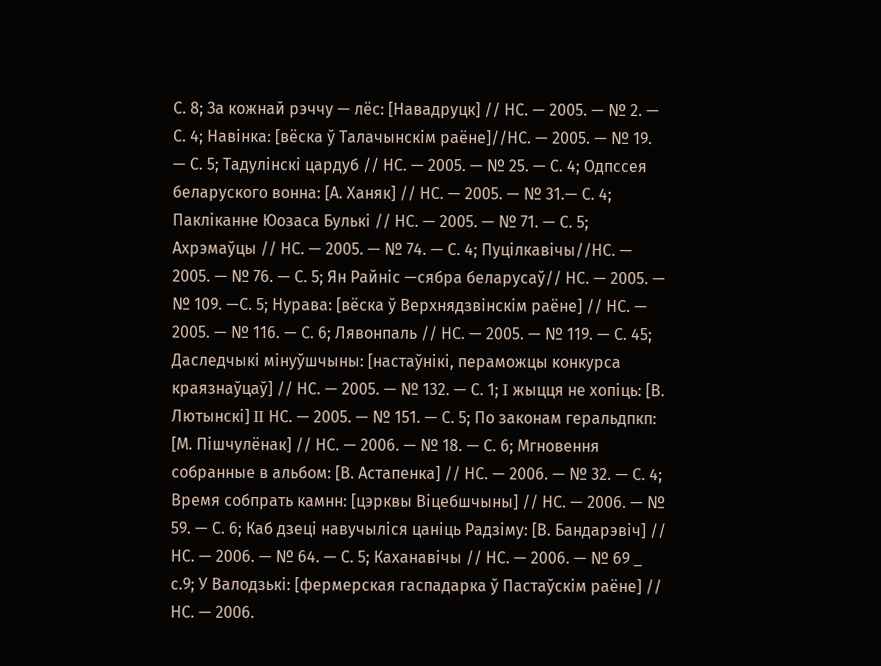С. 8; За кожнай рэччу — лёс: [Навадруцк] // НС. — 2005. — № 2. — С. 4; Навінка: [вёска ў Талачынскім раёне]//НС. — 2005. — № 19. — С. 5; Тадулінскі цардуб // НС. — 2005. — № 25. — С. 4; Одпссея беларуского вонна: [А. Ханяк] // НС. — 2005. — № 31.— С. 4; Пакліканне Юозаса Булькі // НС. — 2005. — № 71. — С. 5; Ахрэмаўцы // НС. — 2005. — № 74. — С. 4; Пуцілкавічы//НС. — 2005. — № 76. — С. 5; Ян Райніс —сябра беларусаў// НС. — 2005. — № 109. —С. 5; Нурава: [вёска ў Верхнядзвінскім раёне] // НС. — 2005. — № 116. — С. 6; Лявонпаль // НС. — 2005. — № 119. — С. 45; Даследчыкі мінуўшчыны: [настаўнікі, пераможцы конкурса краязнаўцаў] // НС. — 2005. — № 132. — С. 1; I жыцця не хопіць: [В. Лютынскі] II НС. — 2005. — № 151. — С. 5; По законам геральдпкп: [М. Пішчулёнак] // НС. — 2006. — № 18. — С. 6; Мгновення собранные в альбом: [В. Астапенка] // НС. — 2006. — № 32. — С. 4; Время собпрать камнн: [цэрквы Віцебшчыны] // НС. — 2006. — № 59. — С. 6; Каб дзеці навучыліся цаніць Радзіму: [В. Бандарэвіч] // НС. — 2006. — № 64. — С. 5; Каханавічы // НС. — 2006. — № 69 _ с.9; У Валодзькі: [фермерская гаспадарка ў Пастаўскім раёне] // НС. — 2006.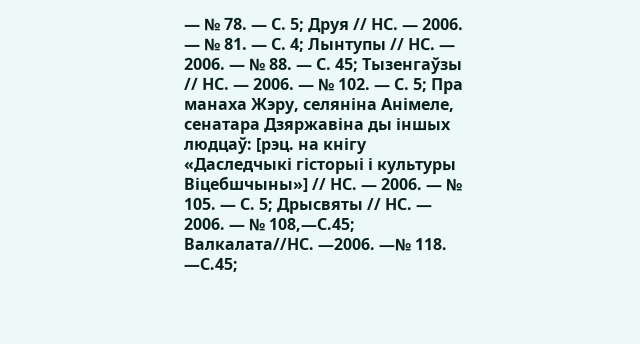— № 78. — С. 5; Друя // НС. — 2006. — № 81. — С. 4; Лынтупы // НС. — 2006. — № 88. — С. 45; Тызенгаўзы // НС. — 2006. — № 102. — С. 5; Пра манаха Жэру, селяніна Анімеле, сенатара Дзяржавіна ды іншых людцаў: [рэц. на кнігу «Даследчыкі гісторыі і культуры Віцебшчыны»] // НС. — 2006. — № 105. — С. 5; Дрысвяты // НС. — 2006. — № 108,—С.45; Валкалата//НС. —2006. —№ 118. —С.45;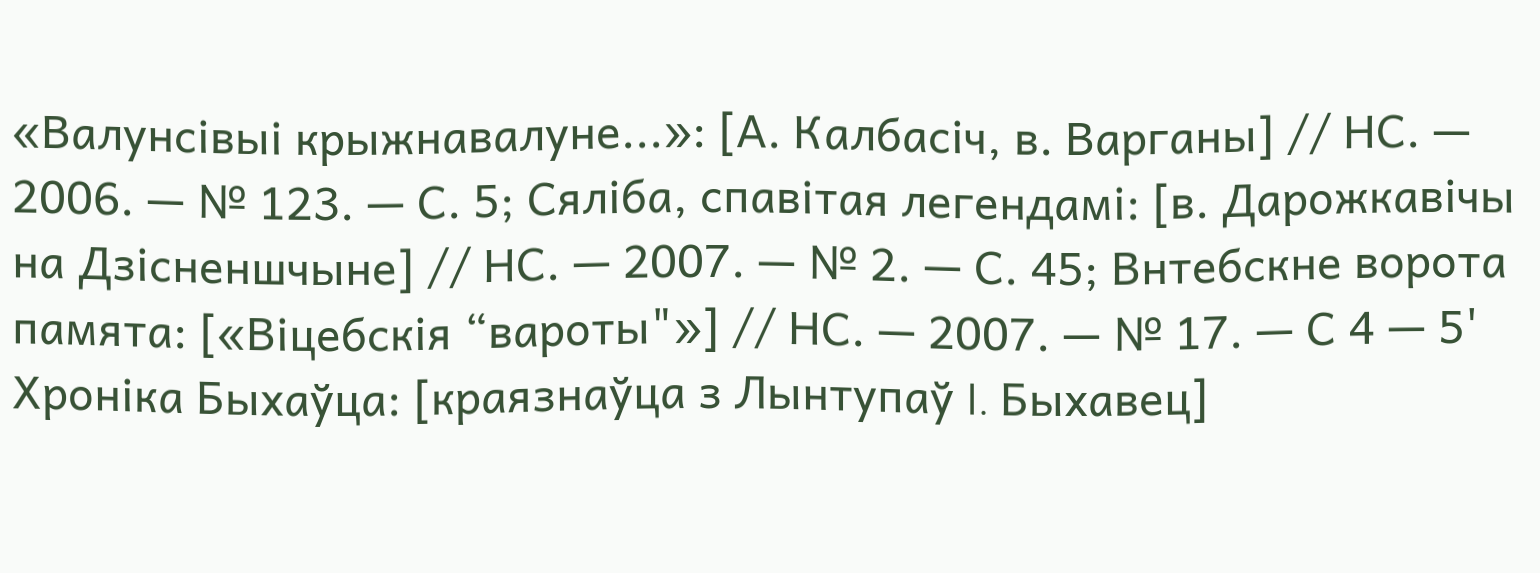«Валунсівыі крыжнавалуне...»: [А. Калбасіч, в. Варганы] // НС. — 2006. — № 123. — С. 5; Сяліба, спавітая легендамі: [в. Дарожкавічы на Дзісненшчыне] // НС. — 2007. — № 2. — С. 45; Внтебскне ворота памята: [«Віцебскія “вароты"»] // НС. — 2007. — № 17. — С 4 — 5' Хроніка Быхаўца: [краязнаўца з Лынтупаў I. Быхавец]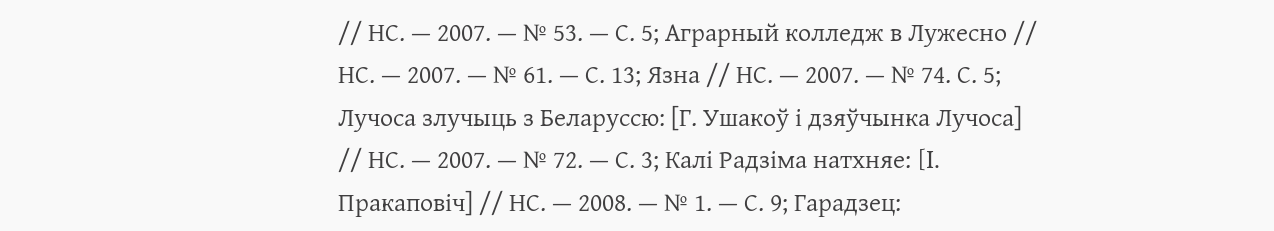// НС. — 2007. — № 53. — С. 5; Аграрный колледж в Лужесно // НС. — 2007. — № 61. — С. 13; Язна // НС. — 2007. — № 74. С. 5; Лучоса злучыць з Беларуссю: [Г. Ушакоў і дзяўчынка Лучоса] // НС. — 2007. — № 72. — С. 3; Калі Радзіма натхняе: [I. Пракаповіч] // НС. — 2008. — № 1. — С. 9; Гарадзец: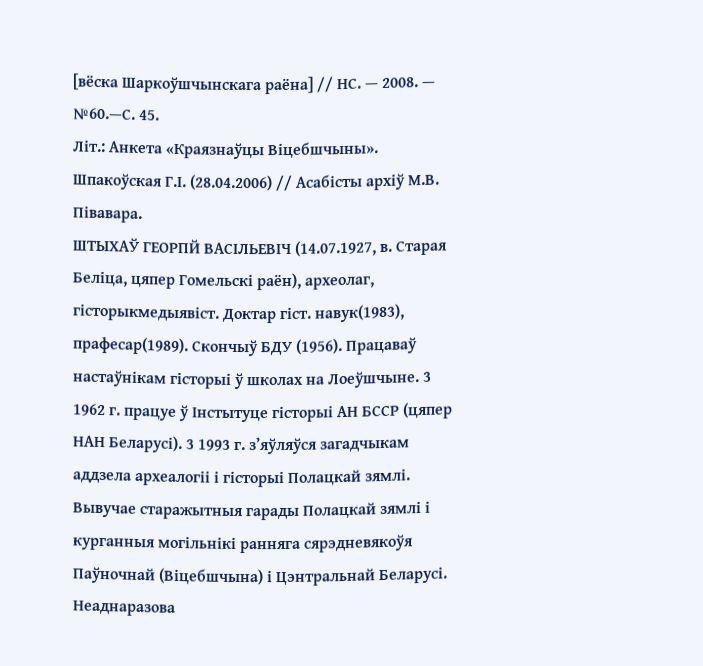[вёска Шаркоўшчынскага раёна] // НС. — 2008. — №60.—С. 45.
Літ.: Анкета «Краязнаўцы Віцебшчыны». Шпакоўская Г.І. (28.04.2006) // Асабісты архіў М.В. Півавара.
ШТЫХАЎ ГЕОРПЙ ВАСІЛЬЕВІЧ (14.07.1927, в. Старая Беліца, цяпер Гомельскі раён), археолаг, гісторыкмедыявіст. Доктар гіст. навук(1983), прафесар(1989). Скончыў БДУ (1956). Працаваў настаўнікам гісторыі ў школах на Лоеўшчыне. 3 1962 г. працуе ў Інстытуце гісторыі АН БССР (цяпер НАН Беларусі). 3 1993 г. з’яўляўся загадчыкам аддзела археалогіі і гісторыі Полацкай зямлі.
Вывучае старажытныя гарады Полацкай зямлі і курганныя могільнікі ранняга сярэдневякоўя Паўночнай (Віцебшчына) і Цэнтральнай Беларусі. Неаднаразова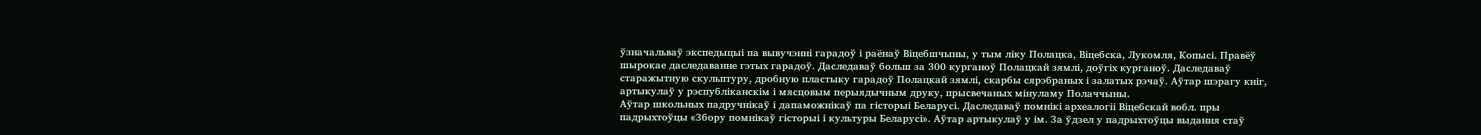ўзначальваў экспедыцыі па вывучэнні гарадоў і раёнаў Віцебшчыны, у тым ліку Полацка, Віцебска, Лукомля, Копысі. Правёў шырокае даследаванне гэтых гарадоў. Даследаваў больш за 300 курганоў Полацкай зямлі, доўгіх курганоў. Даследаваў старажытную скульптуру, дробную пластыку гарадоў Полацкай зямлі, скарбы сярэбраных і залатых рэчаў. Аўтар шэрагу кніг, артыкулаў у рэспубліканскім і мясцовым перыядычным друку, прысвечаных мінуламу Полаччыны.
Аўтар школьных падручнікаў і дапаможнікаў па гісторыі Беларусі. Даследаваў помнікі археалогіі Віцебскай вобл. пры падрыхтоўцы «Збору помнікаў гісторыі і культуры Беларусі». Аўтар артыкулаў у ім. За ўдзел у падрыхтоўцы выдання стаў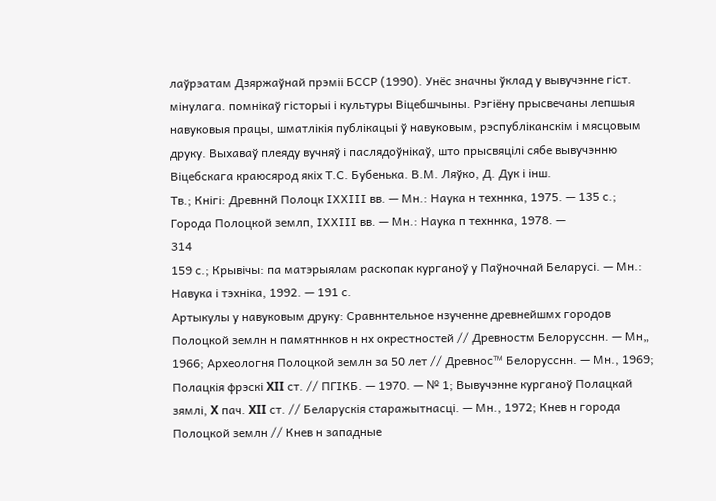лаўрэатам Дзяржаўнай прэміі БССР (1990). Унёс значны ўклад у вывучэнне гіст. мінулага. помнікаў гісторыі і культуры Віцебшчыны. Рэгіёну прысвечаны лепшыя навуковыя працы, шматлікія публікацыі ў навуковым, рэспубліканскім і мясцовым друку. Выхаваў плеяду вучняў і паслядоўнікаў, што прысвяцілі сябе вывучэнню Віцебскага краюсярод якіх Т.С. Бубенька. В.М. Ляўко, Д. Дук і інш.
Тв.; Кнігі: Древннй Полоцк ІХХІІІ вв. — Мн.: Наука н техннка, 1975. — 135 с.; Города Полоцкой землп, ІХХІІІ вв. — Мн.: Наука п техннка, 1978. —
314
159 с.; Крывічы: па матэрыялам раскопак курганоў у Паўночнай Беларусі. — Мн.: Навука і тэхніка, 1992. — 191 с.
Артыкулы у навуковым друку: Сравннтельное нзученне древнейшмх городов Полоцкой землн н памятннков н нх окрестностей // Древностм Белорусснн. — Мн„ 1966; Археологня Полоцкой землн за 50 лет // Древнос™ Белорусснн. — Мн., 1969; Полацкія фрэскі XII ст. // ПГІКБ. — 1970. — № 1; Вывучэнне курганоў Полацкай зямлі, X пач. XII ст. // Беларускія старажытнасці. — Мн., 1972; Кнев н города Полоцкой землн // Кнев н западные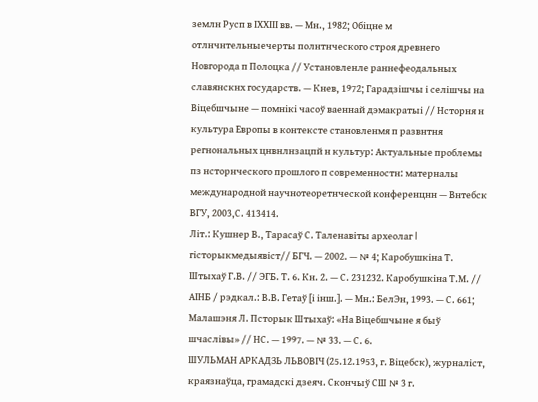землн Русп в ІХХІІІ вв. — Мн., 1982; Обіцне м отлнчнтельныечерты полнтнческого строя древнего Новгорода п Полоцка // Установленле раннефеодальных славянскнх государств. — Кнев, 1972; Гарадзішчы і селішчы на Віцебшчыне — помнікі часоў ваеннай дэмакратыі // Нсторня н культура Европы в контексте становленмя п развнтня регнональных цнвнлнзацпй н культур: Актуальные проблемы пз нсторнческого прошлого п современностн: матерналы международной научнотеоретнческой конференцнн — Внтебск ВГУ, 2003,С. 413414.
Літ.: Кушнер В., Тарасаў С. Таленавіты археолаг I гісторыкмедыявіст// БГЧ. — 2002. — № 4; Каробушкіна Т. Штыхаў Г.В. // ЭГБ. Т. 6. Кн. 2. — С. 231232. Каробушкіна Т.М. // АІНБ / рэдкал.: В.В. Гетаў [і інш.]. — Мн.: БелЭн, 1993. — С. 661; Малашэня Л. Псторык Штыхаў: «На Віцебшчыне я быў шчаслівы» // НС. — 1997. — № 33. — С. 6.
ШУЛЬМАН АРКАДЗЬ ЛЬВОВІЧ (25.12.1953, г. Віцебск), журналіст, краязнаўца, грамадскі дзеяч. Скончыў СШ № 3 г.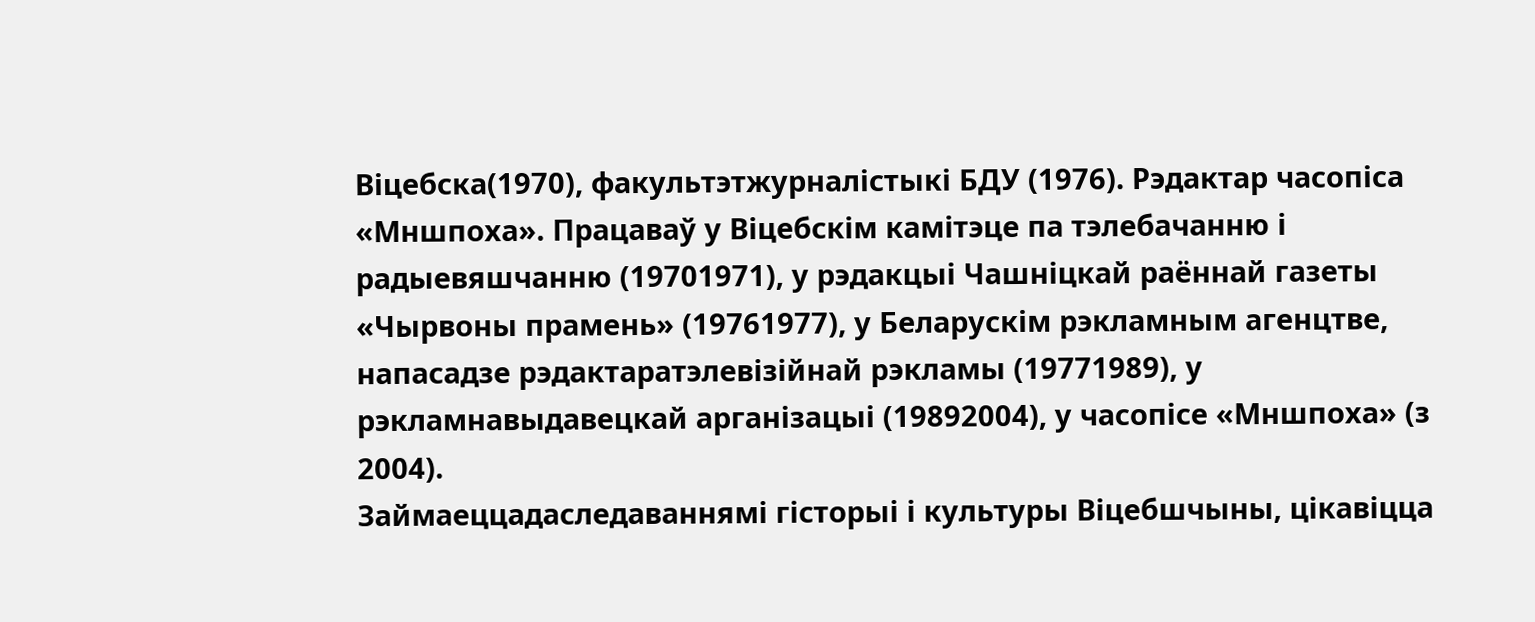Віцебска(1970), факультэтжурналістыкі БДУ (1976). Рэдактар часопіса «Мншпоха». Працаваў у Віцебскім камітэце па тэлебачанню і радыевяшчанню (19701971), у рэдакцыі Чашніцкай раённай газеты «Чырвоны прамень» (19761977), у Беларускім рэкламным агенцтве, напасадзе рэдактаратэлевізійнай рэкламы (19771989), у рэкламнавыдавецкай арганізацыі (19892004), у часопісе «Мншпоха» (з 2004).
Займаеццадаследаваннямі гісторыі і культуры Віцебшчыны, цікавіцца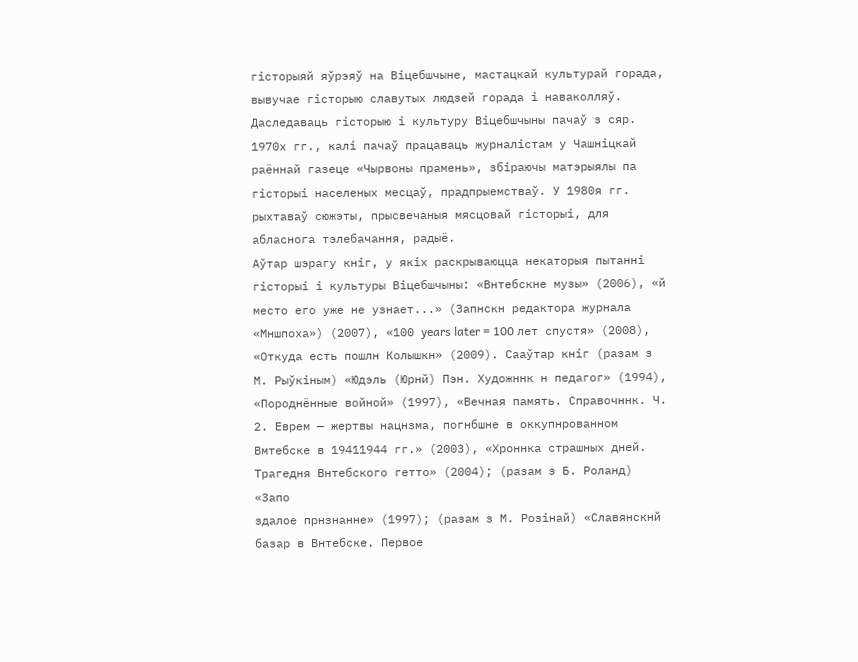гісторыяй яўрэяў на Віцебшчыне, мастацкай культурай горада, вывучае гісторыю славутых людзей горада і наваколляў. Даследаваць гісторыю і культуру Віцебшчыны пачаў з сяр. 1970х гг., калі пачаў працаваць журналістам у Чашніцкай раённай газеце «Чырвоны прамень», збіраючы матэрыялы па гісторыі населеных месцаў, прадпрыемстваў. У 1980я гг. рыхтаваў сюжэты, прысвечаныя мясцовай гісторыі, для абласнога тэлебачання, радыё.
Аўтар шэрагу кніг, у якіх раскрываюцца некаторыя пытанні гісторыі і культуры Віцебшчыны: «Внтебскне музы» (2006), «й место его уже не узнает...» (Запнскн редактора журнала «Мншпоха») (2007), «100 years later = 100 лет спустя» (2008), «Откуда есть пошлн Колышкн» (2009). Сааўтар кніг (разам з М. Рыўкіным) «Юдэль (Юрнй) Пэн. Художннк н педагог» (1994), «Породнённые войной» (1997), «Вечная память. Справочннк. Ч. 2. Еврем — жертвы нацнзма, погнбшне в оккупнрованном Вмтебске в 19411944 гг.» (2003), «Хроннка страшных дней. Трагедня Внтебского гетто» (2004); (разам з Б. Роланд) «Запо
здалое прнзнанне» (1997); (разам з М. Розінай) «Славянскнй базар в Внтебске. Первое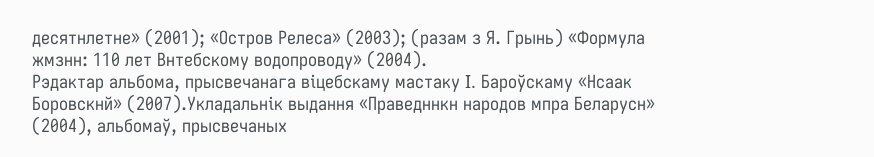десятнлетне» (2001); «Остров Релеса» (2003); (разам з Я. Грынь) «Формула жмзнн: 110 лет Внтебскому водопроводу» (2004).
Рэдактар альбома, прысвечанага віцебскаму мастаку I. Бароўскаму «Нсаак Боровскнй» (2007).Укладальнік выдання «Праведннкн народов мпра Беларусн» (2004), альбомаў, прысвечаных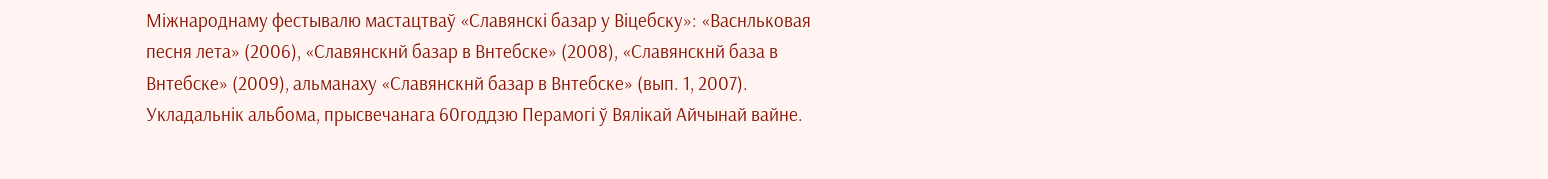Міжнароднаму фестывалю мастацтваў «Славянскі базар у Віцебску»: «Васнльковая песня лета» (2006), «Славянскнй базар в Внтебске» (2008), «Славянскнй база в Внтебске» (2009), альманаху «Славянскнй базар в Внтебске» (вып. 1, 2007). Укладальнік альбома, прысвечанага 60годдзю Перамогі ў Вялікай Айчынай вайне.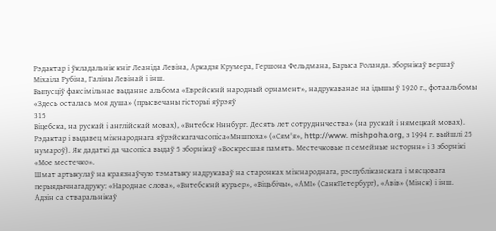Рэдактар і ўкладальнік кніг Леаніда Левіна, Аркадзя Крумера, Гершона Фельдмана, Барыса Роланда. зборнікаў вершаў Міхаіла Рубіна, Галіны Левінай і інш.
Выпусціў факсімільнае выданне альбома «Еврейскнй народный орнамент», надрукаванае на ідышы ў 1920 г., фотаальбомы «Здесь осталась моя душа» (прысвечаны гісторыі яўрэяў
315
Віцебска, на рускай і англійскай мовах), «Внтебск Нннбург. Десять лет сотрудннчества» (на рускай і нямецкай мовах).
Рэдактар і выдавец міжнароднага яўрэйскагачасопіса«Мншпоха» («Сям'я», http://www. mishpoha.org, з 1994 г. выйшлі 25 нумароў). Як дадаткі да часопіса выдаў 5 зборнікаў «Воскресшая память. Местечковые п семейные нсторнн» і 3 зборнікі «Мое местечко».
Шмат артыкулаў на краязнаўчую тэматыку надрукаваў на старонках міжнароднага, рэспубліканскага і мясцовага перыядычнагадруку: «Народнае слова», «Внтебскнй курьер», «Віцьбічы», «АМІ» (СанкПетербург), «Авів» (Мінск) і інш.
Адзін са стваральнікаў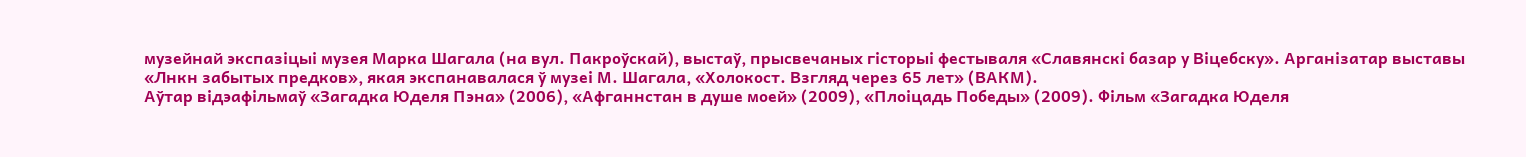музейнай экспазіцыі музея Марка Шагала (на вул. Пакроўскай), выстаў, прысвечаных гісторыі фестываля «Славянскі базар у Віцебску». Арганізатар выставы «Лнкн забытых предков», якая экспанавалася ў музеі М. Шагала, «Холокост. Взгляд через 65 лет» (ВАКМ).
Аўтар відэафільмаў «Загадка Юделя Пэна» (2006), «Афганнстан в душе моей» (2009), «Плоіцадь Победы» (2009). Фільм «Загадка Юделя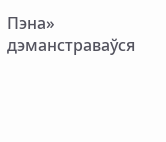Пэна» дэманстраваўся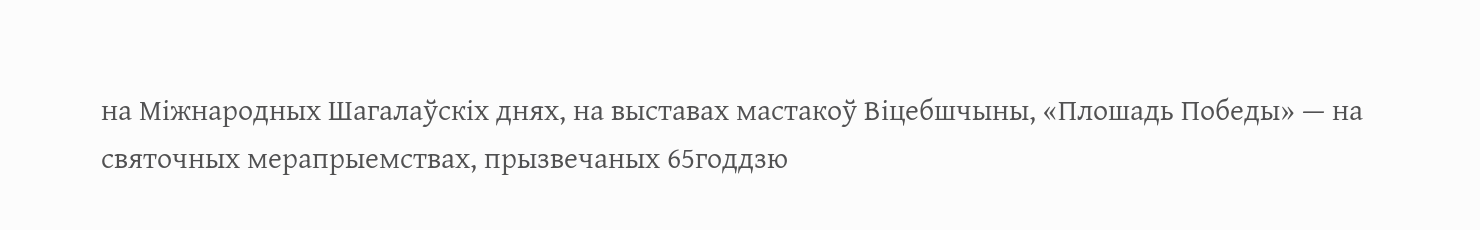на Міжнародных Шагалаўскіх днях, на выставах мастакоў Віцебшчыны, «Плошадь Победы» — на святочных мерапрыемствах, прызвечаных 65годдзю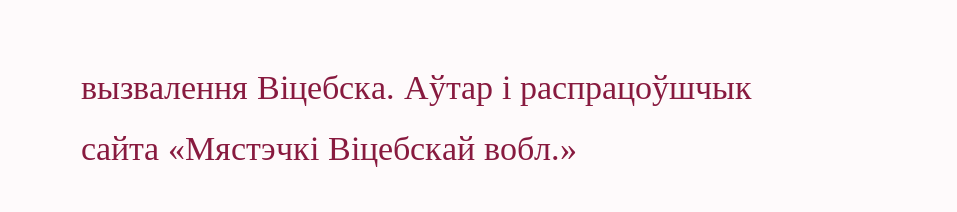вызвалення Віцебска. Аўтар і распрацоўшчык сайта «Мястэчкі Віцебскай вобл.»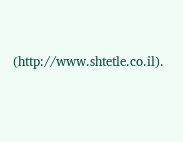(http://www.shtetle.co.il).